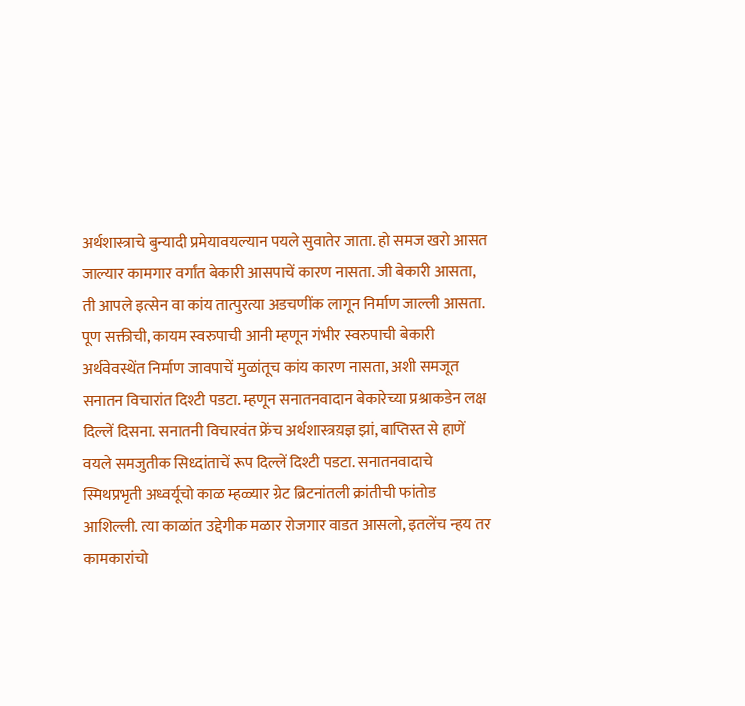अर्थशास्त्राचे बुन्यादी प्रमेयावयल्यान पयले सुवातेर जाता. हो समज खरो आसत जाल्यार कामगार वर्गांत बेकारी आसपाचें कारण नासता. जी बेकारी आसता, ती आपले इत्सेन वा कांय तात्पुरत्या अडचणींक लागून निर्माण जाल्ली आसता. पूण सक्तीची, कायम स्वरुपाची आनी म्हणून गंभीर स्वरुपाची बेकारी अर्थवेवस्थेंत निर्माण जावपाचें मुळांतूच कांय कारण नासता, अशी समजूत सनातन विचारांत दिश्टी पडटा. म्हणून सनातनवादान बेकारेच्या प्रश्राकडेन लक्ष दिल्लें दिसना. सनातनी विचारवंत फ्रेंच अर्थशास्त्रय़ज्ञ झां, बाप्तिस्त से हाणें वयले समजुतीक सिध्दांताचें रूप दिल्लें दिश्टी पडटा. सनातनवादाचे स्मिथप्रभृती अध्वर्यूचो काळ म्हळ्यार ग्रेट ब्रिटनांतली क्रांतीची फांतोड आशिल्ली. त्या काळांत उद्देगीक मळार रोजगार वाडत आसलो, इतलेंच न्हय तर कामकारांचो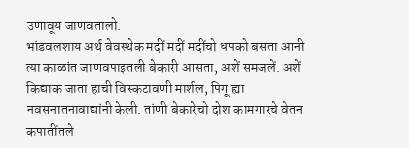उणावूय जाणवतालो.
भांडवलशाय अर्थ वेवस्थेक मदीं मदीं मदींचो धपको बसता आनी त्या काळांत जाणवपाइतली बेकारी आसता, अशें समजलें. अशें किद्याक जाता हाची विस्कटावणी मार्शल, पिगू ह्या नवसनातनावाद्यांनी केली. तांणी बेकारेचो दोश कामगारचे वेतन कपातींतले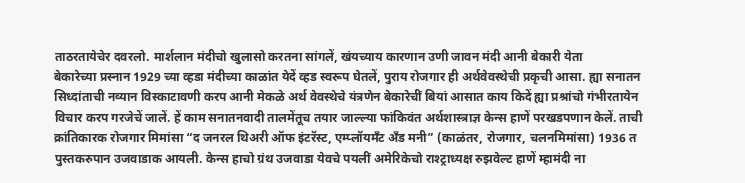ताठरतायेचेर दवरलो. मार्शलान मंदीचो खुलासो करतना सांगलें, खंयच्याय कारणान उणी जावन मंदी आनी बेकारी येता
बेकारेच्या प्रस्नान 1929 च्या व्हडा मंदीच्या काळांत येदें व्हड स्वरूप घेतलें, पुराय रोजगार ही अर्थवेवस्थेची प्रकृची आसा. ह्या सनातन सिध्दांताची नव्यान विस्काटावणी करप आनी मेकळे अर्थ वेवस्थेचे यंत्रणेन बेकारेचीं बियां आसात काय किदें ह्या प्रश्रांचो गंभीरतायेन विचार करप गरजेचें जालें. हें काम सनातनवादी तालमेंतूच तयार जाल्ल्या फांकिवंत अर्थशास्त्राज्ञ केन्स हाणें परखडपणान केलें. ताची क्रांतिकारक रोजगार मिमांसा “द जनरल थिअरी ऑफ इंटरॅस्ट, एम्प्लॉयमँट अँड मनी” (काळंतर, रोजगार, चलनमिमांसा) 1936 त पुस्तकरुपान उजवाडाक आयली. केन्स हाचो ग्रंथ उजवाडा येवचे पयलीं अमेरिकेचो राश्ट्राध्यक्ष रुझवेल्ट हाणें म्हामंदी ना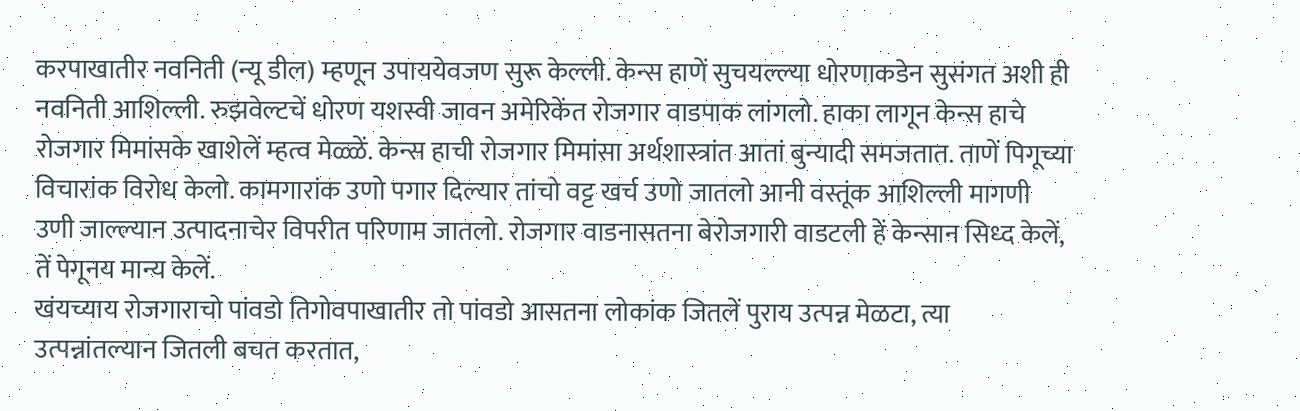करपाखातीर नवनिती (न्यू डील) म्हणून उपाययेवजण सुरू केल्ली. केन्स हाणें सुचयल्ल्या धोरणाकडेन सुसंगत अशी ही नवनिती आशिल्ली. रुझवेल्टचें धोरण यशस्वी जावन अमेरिकेंत रोजगार वाडपाक लांगलो. हाका लागून केन्स हाचे रोजगार मिमांसके खाशेलें म्हत्व मेळ्ळें. केन्स हाची रोजगार मिमांसा अर्थशास्त्रांत आतां बुन्यादी समजतात. ताणें पिगूच्या विचारांक विरोध केलो. कामगारांक उणो पगार दिल्यार तांचो वट्ट खर्च उणो जातलो आनी वस्तूंक आशिल्ली मागणी उणी जाल्ल्यान उत्पादनाचेर विपरीत परिणाम जातलो. रोजगार वाडनासतना बेरोजगारी वाडटली हें केन्सान सिध्द केलें, तें पेगूनय मान्य केलें.
खंयच्याय रोजगाराचो पांवडो तिगोवपाखातीर तो पांवडो आसतना लोकांक जितलें पुराय उत्पन्न मेळटा, त्या उत्पन्नांतल्यान जितली बचत करतात,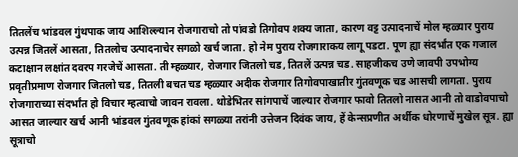तितलेंच भांडवल गुंथपाक जाय आशिल्ल्यान रोजगाराचो तो पांवडो तिगोवप शक्य जाता, कारण वट्ट उत्पादनाचें मोल म्हळ्यार पुराय उत्पन्न जितलें आसता, तितलोच उत्पादनाचेर सगळो खर्च जाता. हो नेम पुराय रोजगाराकय लागू पडटा. पूण ह्या संदर्भांत एक गजाल कटाक्षान लक्षांत दवरप गरजेचें आसता. ती म्हळ्यार, रोजगार जितलो चड, तितलें उत्पन्न चड. साहजीकच उणे जावपी उपभोग्य प्रवृतीप्रमाण रोजगार जितलो चड, तितली बचत चड म्हळ्यार अदीक रोजगार तिगोवपाखातीर गुंतवणूक चड आसची लागता. पुराय रोजगाराच्या संदर्भांत हो विचार म्हत्वाचो जावन रावला. थोडेभितर सांगपाचें जाल्यार रोजगार फावो तितलो नासत आनी तो वाडोवपाचो आसत जाल्यार खर्च आनी भांडवल गुंतवणूक हांकां सगळ्या तरांनी उत्तेजन दिवंक जाय, हें केन्सप्रणीत अर्थीक धोरणाचें मुखेल सूत्र. ह्या सूत्राचो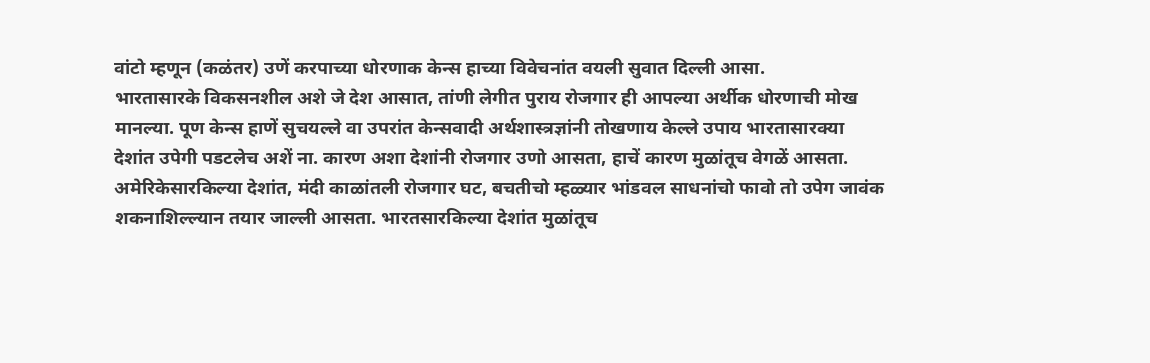वांटो म्हणून (कळंतर) उणें करपाच्या धोरणाक केन्स हाच्या विवेचनांत वयली सुवात दिल्ली आसा.
भारतासारके विकसनशील अशे जे देश आसात, तांणी लेगीत पुराय रोजगार ही आपल्या अर्थीक धोरणाची मोख मानल्या. पूण केन्स हाणें सुचयल्ले वा उपरांत केन्सवादी अर्थशास्त्रज्ञांनी तोखणाय केल्ले उपाय भारतासारक्या देशांत उपेगी पडटलेच अशें ना. कारण अशा देशांनी रोजगार उणो आसता, हाचें कारण मुळांतूच वेगळें आसता. अमेरिकेसारकिल्या देशांत, मंदी काळांतली रोजगार घट, बचतीचो म्हळ्यार भांडवल साधनांचो फावो तो उपेग जावंक शकनाशिल्ल्यान तयार जाल्ली आसता. भारतसारकिल्या देशांत मुळांतूच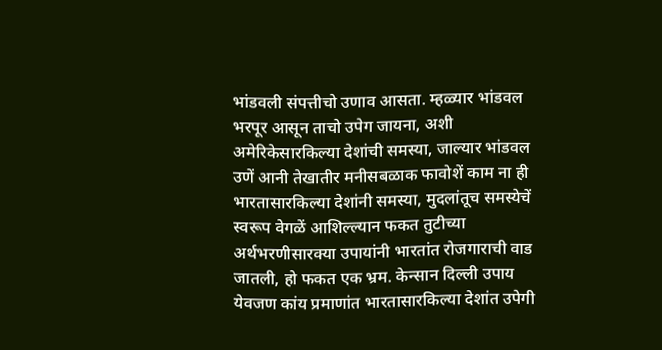भांडवली संपत्तीचो उणाव आसता. म्हळ्यार भांडवल भरपूर आसून ताचो उपेग जायना, अशी अमेरिकेसारकिल्या देशांची समस्या, जाल्यार भांडवल उणें आनी तेखातीर मनीसबळाक फावोशें काम ना ही भारतासारकिल्या देशांनी समस्या, मुदलांतूच समस्येचें स्वरूप वेगळें आशिल्ल्यान फकत तुटीच्या अर्थभरणीसारक्या उपायांनी भारतांत रोजगाराची वाड जातली, हो फकत एक भ्रम. केन्सान दिल्ली उपाय येवजण कांय प्रमाणांत भारतासारकिल्या देशांत उपेगी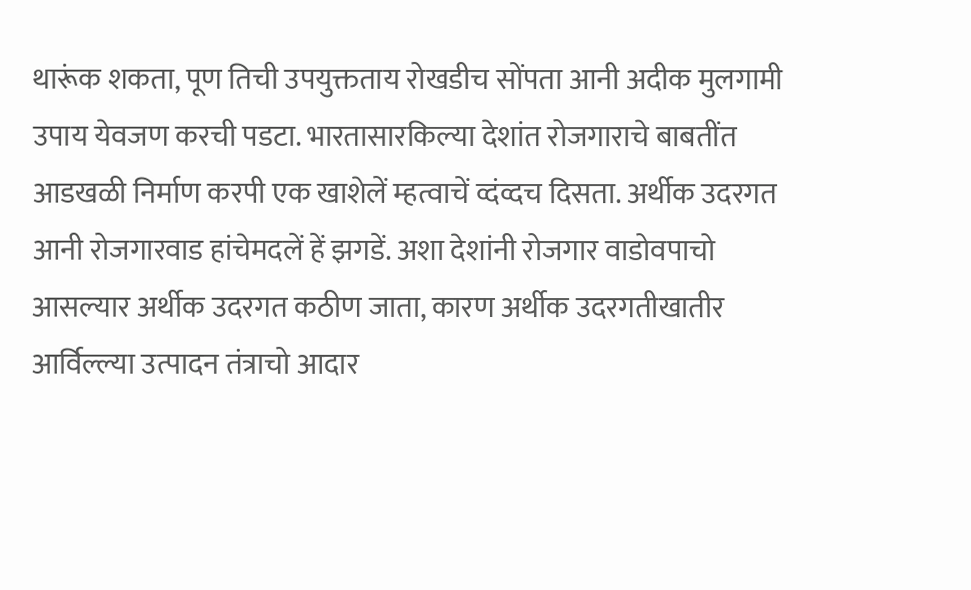थारूंक शकता, पूण तिची उपयुक्तताय रोखडीच सोंपता आनी अदीक मुलगामी उपाय येवजण करची पडटा. भारतासारकिल्या देशांत रोजगाराचे बाबतींत आडखळी निर्माण करपी एक खाशेलें म्हत्वाचें व्दंव्दच दिसता. अर्थीक उदरगत आनी रोजगारवाड हांचेमदलें हें झगडें. अशा देशांनी रोजगार वाडोवपाचो आसल्यार अर्थीक उदरगत कठीण जाता, कारण अर्थीक उदरगतीखातीर आर्विल्ल्या उत्पादन तंत्राचो आदार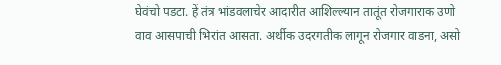घेवंचो पडटा. हें तंत्र भांडवलाचेर आदारीत आशिल्ल्यान तातूंत रोजगाराक उणो वाव आसपाची भिरांत आसता. अर्थीक उदरगतीक लागून रोजगार वाडना, असो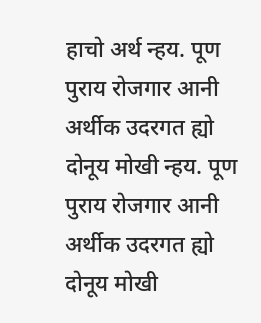हाचो अर्थ न्हय. पूण पुराय रोजगार आनी अर्थीक उदरगत ह्यो दोनूय मोखी न्हय. पूण पुराय रोजगार आनी अर्थीक उदरगत ह्यो दोनूय मोखी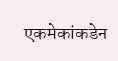एकमेकांकडेन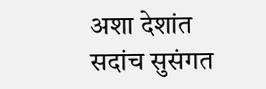अशा देशांत सदांच सुसंगत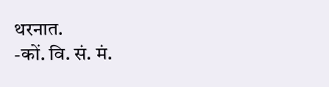थरनात.
-कों. वि. सं. मं.